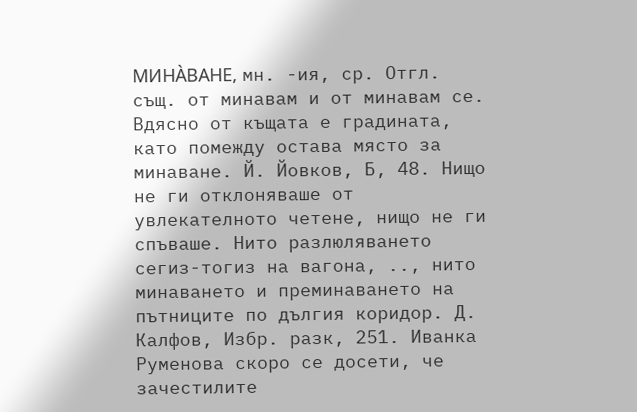МИНА̀ВАНЕ, мн. -ия, ср. Отгл. същ. от минавам и от минавам се. Вдясно от къщата е градината, като помежду остава място за минаване. Й. Йовков, Б, 48. Нищо не ги отклоняваше от увлекателното четене, нищо не ги спъваше. Нито разлюляването сегиз-тогиз на вагона, .., нито минаването и преминаването на пътниците по дългия коридор. Д. Калфов, Избр. разк, 251. Иванка Руменова скоро се досети, че зачестилите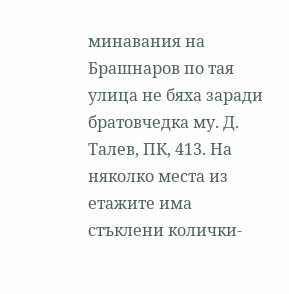минавания на Брашнаров по тая улица не бяха заради братовчедка му. Д. Талев, ПК, 413. На няколко места из етажите има стъклени колички-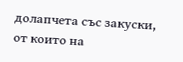долапчета със закуски, от които на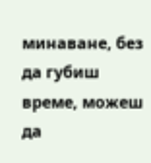минаване, без да губиш време, можеш да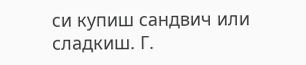си купиш сандвич или сладкиш. Г.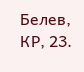Белев, КР, 23.